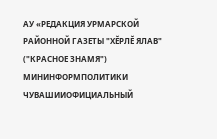АУ «РЕДАКЦИЯ УРМАРСКОЙ РАЙОННОЙ ГАЗЕТЫ "ХĔРЛĔ ЯЛАВ" ("КРАСНОЕ ЗНАМЯ") МИНИНФОРМПОЛИТИКИ ЧУВАШИИОФИЦИАЛЬНЫЙ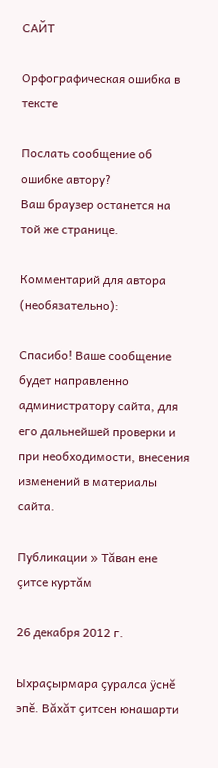САЙТ

Орфографическая ошибка в тексте

Послать сообщение об ошибке автору?
Ваш браузер останется на той же странице.

Комментарий для автора (необязательно):

Спасибо! Ваше сообщение будет направленно администратору сайта, для его дальнейшей проверки и при необходимости, внесения изменений в материалы сайта.

Публикации » Тăван ене çитсе куртăм

26 декабря 2012 г.

Ыхраçырмара çуралса ÿснĕ эпĕ. Вăхăт çитсен юнашарти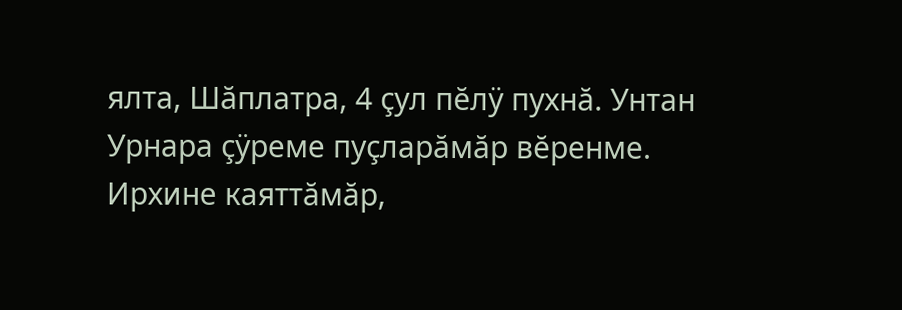ялта, Шăплатра, 4 çул пĕлÿ пухнă. Унтан Урнара çÿреме пуçларăмăр вĕренме. Ирхине каяттăмăр,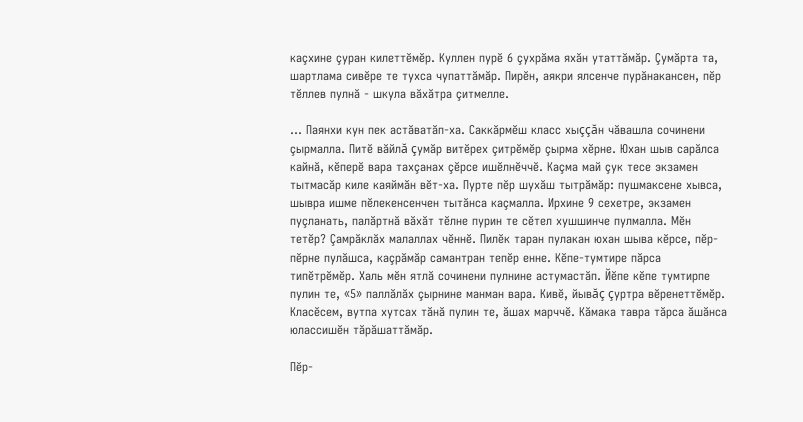каçхине çуран килеттĕмĕр. Куллен пурĕ 6 çухрăма яхăн утаттăмăр. Çумăрта та, шартлама сивĕре те тухса чупаттăмăр. Пирĕн, аякри ялсенче пурăнакансен, пĕр тĕллев пулнă - шкула вăхăтра çитмелле.

... Паянхи кун пек астăватăп-ха. Саккăрмĕш класс хыççăн чăвашла сочинени çырмалла. Питĕ вăйлă çумăр витĕрех çитрĕмĕр çырма хĕрне. Юхан шыв сарăлса кайнă, кĕперĕ вара тахçанах çĕрсе ишĕлнĕччĕ. Каçма май çук тесе экзамен тытмасăр киле каяймăн вĕт-ха. Пурте пĕр шухăш тытрăмăр: пушмаксене хывса, шывра ишме пĕлекенсенчен тытăнса каçмалла. Ирхине 9 сехетре, экзамен пуçланать, палăртнă вăхăт тĕлне пурин те сĕтел хушшинче пулмалла. Мĕн тетĕр? Çамрăклăх малаллах чĕннĕ. Пилĕк таран пулакан юхан шыва кĕрсе, пĕр-пĕрне пулăшса, каçрăмăр самантран тепĕр енне. Кĕпе-тумтире пăрса типĕтрĕмĕр. Халь мĕн ятлă сочинени пулнине астумастăп. Йĕпе кĕпе тумтирпе пулин те, «5» паллăлăх çырнине манман вара. Кивĕ, йывăç çуртра вĕренеттĕмĕр. Класĕсем, вутпа хутсах тăнă пулин те, ăшах марччĕ. Кăмака тавра тăрса ăшăнса юлассишĕн тăрăшаттăмăр.

Пĕр-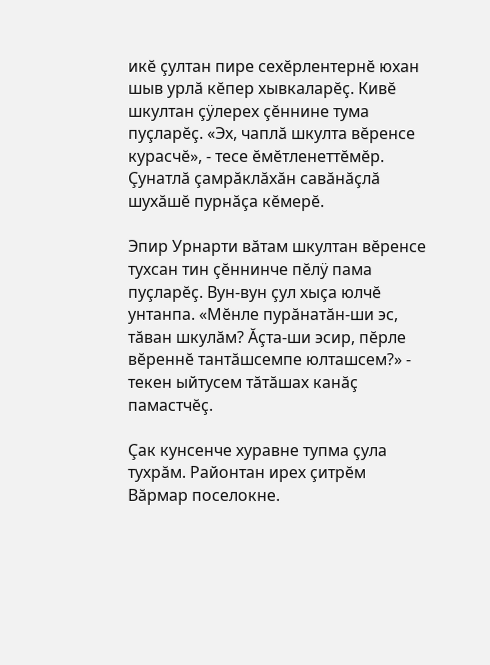икĕ çултан пире сехĕрлентернĕ юхан шыв урлă кĕпер хывкаларĕç. Кивĕ шкултан çÿлерех çĕннине тума пуçларĕç. «Эх, чаплă шкулта вĕренсе курасчĕ», - тесе ĕмĕтленеттĕмĕр. Çунатлă çамрăклăхăн савăнăçлă шухăшĕ пурнăçа кĕмерĕ.

Эпир Урнарти вăтам шкултан вĕренсе тухсан тин çĕннинче пĕлÿ пама пуçларĕç. Вун-вун çул хыçа юлчĕ унтанпа. «Мĕнле пурăнатăн-ши эс, тăван шкулăм? Ăçта-ши эсир, пĕрле вĕреннĕ тантăшсемпе юлташсем?» - текен ыйтусем тăтăшах канăç памастчĕç.

Çак кунсенче хуравне тупма çула тухрăм. Районтан ирех çитрĕм Вăрмар поселокне.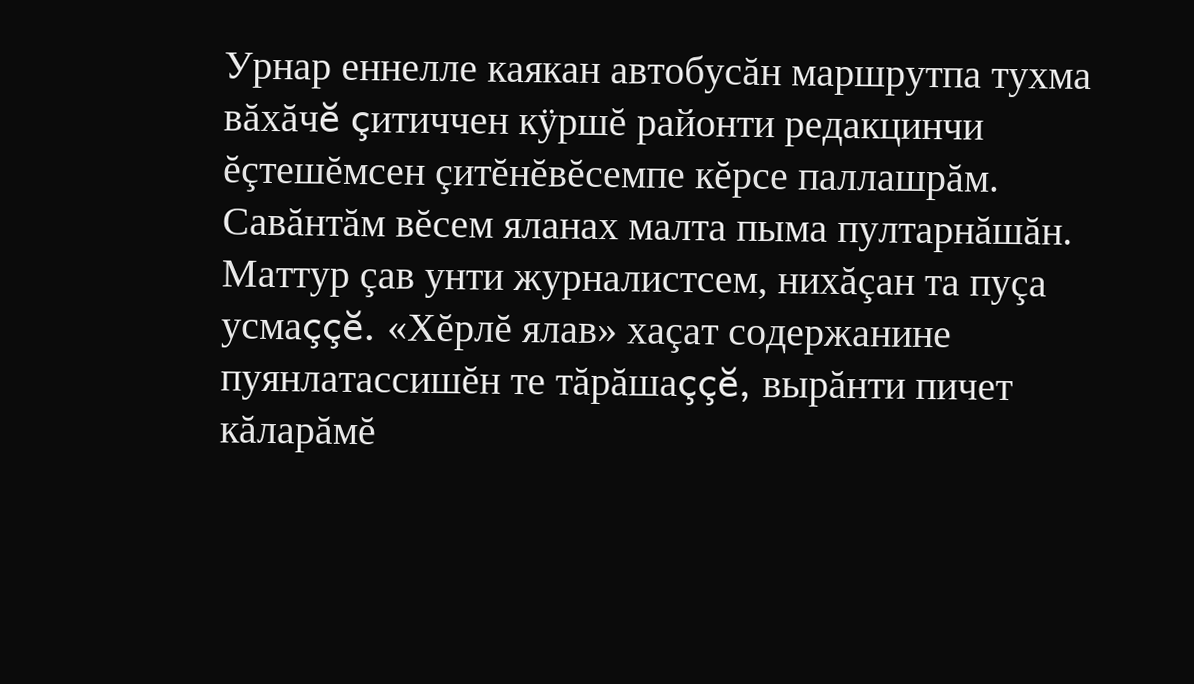Урнар еннелле каякан автобусăн маршрутпа тухма вăхăчĕ çитиччен кÿршĕ районти редакцинчи ĕçтешĕмсен çитĕнĕвĕсемпе кĕрсе паллашрăм. Савăнтăм вĕсем яланах малта пыма пултарнăшăн. Маттур çав унти журналистсем, нихăçан та пуçа усмаççĕ. «Хĕрлĕ ялав» хаçат содержанине пуянлатассишĕн те тăрăшаççĕ, вырăнти пичет кăларăмĕ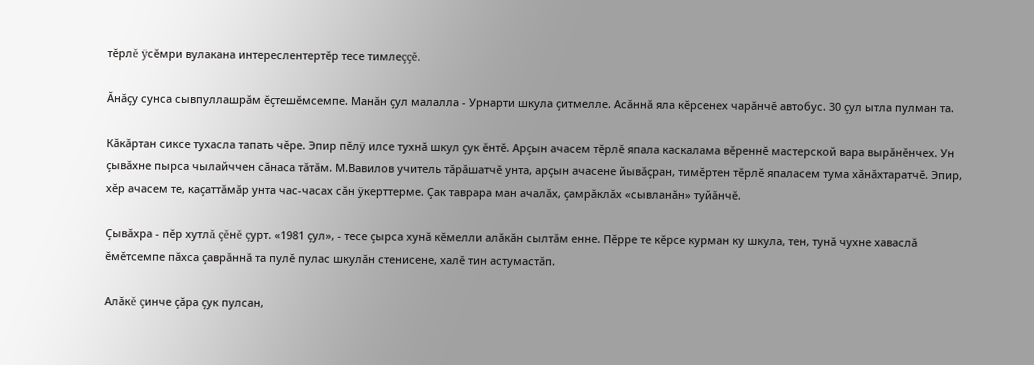тĕрлĕ ÿсĕмри вулакана интереслентертĕр тесе тимлеççĕ.

Ăнăçу сунса сывпуллашрăм ĕçтешĕмсемпе. Манăн çул малалла - Урнарти шкула çитмелле. Асăннă яла кĕрсенех чарăнчĕ автобус. 30 çул ытла пулман та.

Кăкăртан сиксе тухасла тапать чĕре. Эпир пĕлÿ илсе тухнă шкул çук ĕнтĕ. Арçын ачасем тĕрлĕ япала каскалама вĕреннĕ мастерской вара вырăнĕнчех. Ун çывăхне пырса чылайччен сăнаса тăтăм. М.Вавилов учитель тăрăшатчĕ унта, арçын ачасене йывăçран, тимĕртен тĕрлĕ япаласем тума хăнăхтаратчĕ. Эпир, хĕр ачасем те, каçаттăмăр унта час-часах сăн ÿкерттерме. Çак таврара ман ачалăх, çамрăклăх «сывланăн» туйăнчĕ.

Çывăхра - пĕр хутлă çĕнĕ çурт. «1981 çул», - тесе çырса хунă кĕмелли алăкăн сылтăм енне. Пĕрре те кĕрсе курман ку шкула, тен, тунă чухне хаваслă ĕмĕтсемпе пăхса çаврăннă та пулĕ пулас шкулăн стенисене, халĕ тин астумастăп.

Алăкĕ çинче çăра çук пулсан,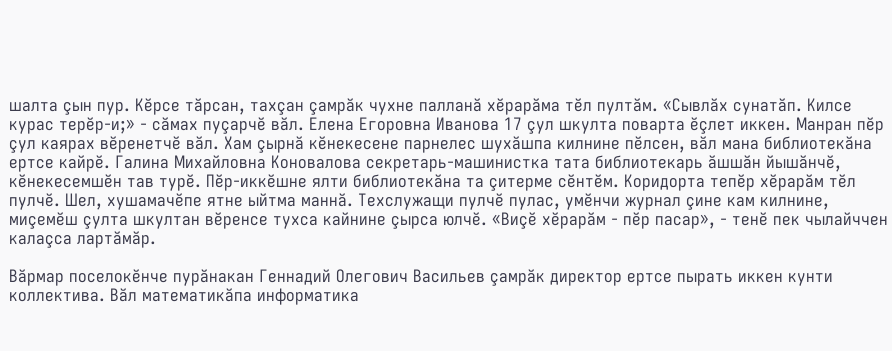шалта çын пур. Кĕрсе тăрсан, тахçан çамрăк чухне палланă хĕрарăма тĕл пултăм. «Сывлăх сунатăп. Килсе курас терĕр-и;» - сăмах пуçарчĕ вăл. Елена Егоровна Иванова 17 çул шкулта поварта ĕçлет иккен. Манран пĕр çул каярах вĕренетчĕ вăл. Хам çырнă кĕнекесене парнелес шухăшпа килнине пĕлсен, вăл мана библиотекăна ертсе кайрĕ. Галина Михайловна Коновалова секретарь-машинистка тата библиотекарь ăшшăн йышăнчĕ, кĕнекесемшĕн тав турĕ. Пĕр-иккĕшне ялти библиотекăна та çитерме сĕнтĕм. Коридорта тепĕр хĕрарăм тĕл пулчĕ. Шел, хушамачĕпе ятне ыйтма маннă. Техслужащи пулчĕ пулас, умĕнчи журнал çине кам килнине, миçемĕш çулта шкултан вĕренсе тухса кайнине çырса юлчĕ. «Виçĕ хĕрарăм - пĕр пасар», - тенĕ пек чылайччен калаçса лартăмăр.

Вăрмар поселокĕнче пурăнакан Геннадий Олегович Васильев çамрăк директор ертсе пырать иккен кунти коллектива. Вăл математикăпа информатика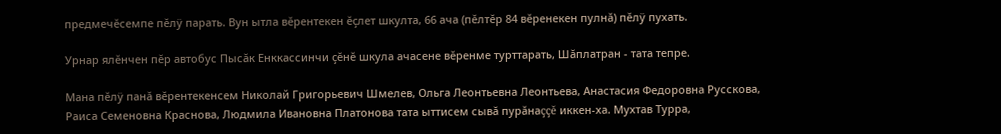предмечĕсемпе пĕлÿ парать. Вун ытла вĕрентекен ĕçлет шкулта, 66 ача (пĕлтĕр 84 вĕренекен пулнă) пĕлÿ пухать.

Урнар ялĕнчен пĕр автобус Пысăк Енккассинчи çĕнĕ шкула ачасене вĕренме турттарать, Шăплатран - тата тепре.

Мана пĕлÿ панă вĕрентекенсем Николай Григорьевич Шмелев, Ольга Леонтьевна Леонтьева, Анастасия Федоровна Русскова, Раиса Семеновна Краснова, Людмила Ивановна Платонова тата ыттисем сывă пурăнаççĕ иккен-ха. Мухтав Турра,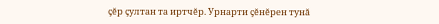çĕр çултан та иртчĕр. Урнарти çĕнĕрен тунă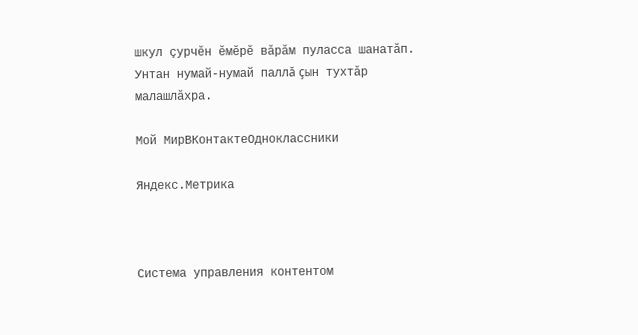шкул çурчĕн ĕмĕрĕ вăрăм пуласса шанатăп. Унтан нумай-нумай паллă çын тухтăр малашлăхра.

Мой МирВКонтактеОдноклассники

Яндекс.Метрика



Система управления контентом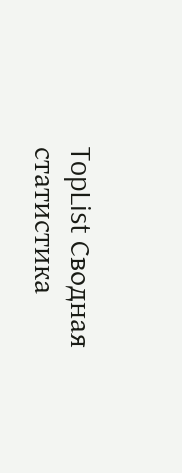TopList Сводная статистика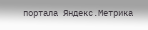портала Яндекс.Метрика